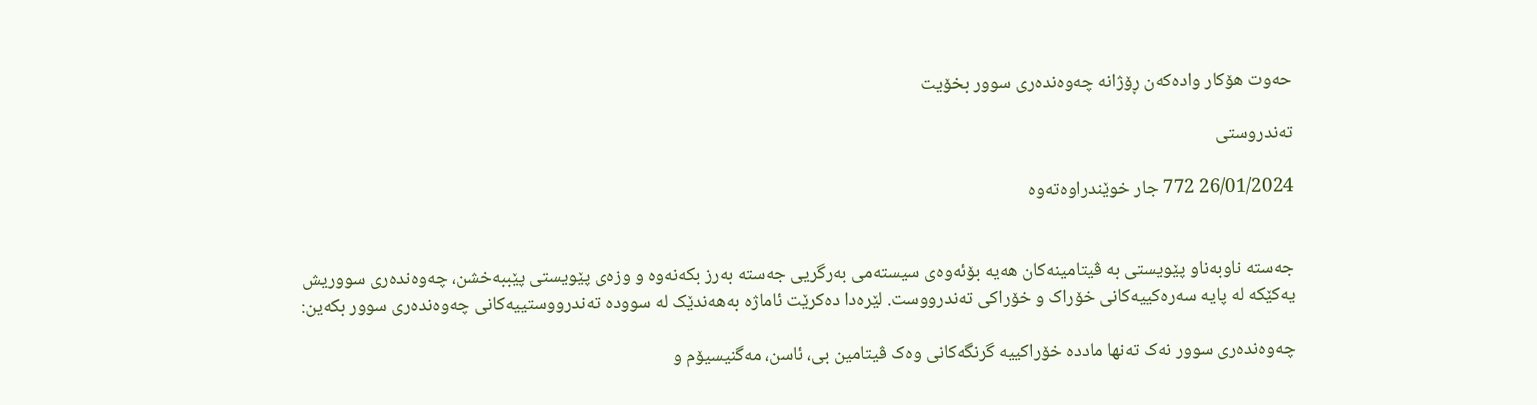حەوت هۆکار وادەکەن ڕۆژانە چەوەندەری سوور بخۆیت

تەندروستی

26/01/2024 772 جار خوێندراوه‌ته‌وه


جەستە ناوبەناو پێویستی بە ڤیتامینەکان هەیە بۆئەوەی سیستەمی بەرگریی جەستە بەرز بکەنەوە و وزەی پێویستی پێببەخشن، چەوەندەری سووریش یەکێکە لە پایە سەرەکییەکانی خۆراک و خۆراکی تەندرووست. لێرەدا دەکرێت ئاماژە بەهەندێک لە سوودە تەندرووستییەکانی چەوەندەری سوور بکەین:

چەوەندەری سوور نەک تەنها ماددە خۆراکییە گرنگەکانی وەک ڤیتامین بی، ئاسن، مەگنیسیۆم و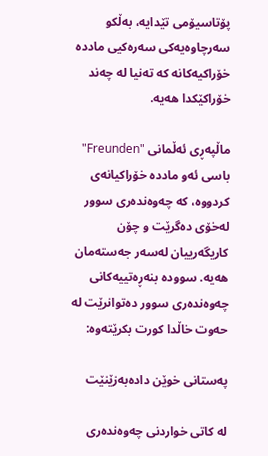پۆتاسیۆمی تێدایە، بەڵکو سەرچاوەیەکی سەرەکیی ماددە خۆراکیەکانە کە تەنیا لە چەند خۆراکێکدا هەیە.

ماڵپەڕی ئەڵمانی "Freunden" باسی ئەو ماددە خۆراکیانەی کردووە، کە چەوەندەری سوور لەخۆی دەگرێت و چۆن کاریگەرییان لەسەر جەستەمان هەیە. سوودە بنەڕەتییەکانی چەوەندەری سوور دەتوانرێت لە حەوت خاڵدا کورت بکرێتەوە:

پەستانی خوێن دادەبەزێنێت

لە کاتی خواردنی چەوەندەری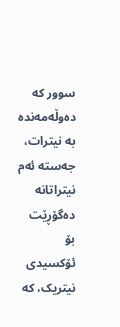سوور کە دەوڵەمەندە بە نیترات، جەستە ئەم نیتراتانە دەگۆڕێت بۆ ئۆکسیدی نیتریک، کە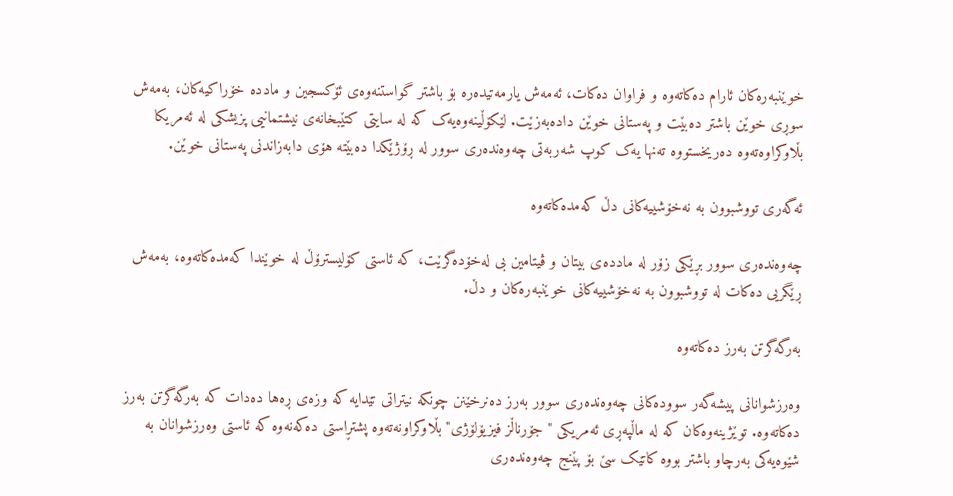خوێنبەرەکان ئارام دەکاتەوە و فراوان دەکات، ئەمەش یارمەتیدەرە بۆ باشتر گواستنەوەی ئۆکسجین و ماددە خۆراکیەکان، بەمەش سوڕی خوێن باشتر دەبێت و پەستانی خوێن دادەبەزێت. لێکۆڵینەوەیەک کە لە سایتی کتێبخانەی نیشتمانیی پزیشکی لە ئەمریکا بڵاوکراوەتەوە دەریخستووە تەنها یەک کوپ شەربەتی چەوەندەری سوور لە ڕۆژێکدا دەبێتە هۆی دابەزاندنی پەستانی خوێن.

ئەگەری تووشبوون بە نەخۆشییەکانی دڵ کەمدەکاتەوە

چەوەندەری سوور بڕێکی زۆر لە ماددەی بیتان و ڤیتامین بی لەخۆدەگرێت، کە ئاستی کۆلیسترۆڵ لە خوێندا کەمدەکاتەوە، بەمەش ڕێگریی دەکات لە تووشبوون بە نەخۆشییەکانی خوێنبەرەکان و دڵ.

بەرگەگرتن بەرز دەکاتەوە

وەرزشوانانی پیشەگەر سوودەکانی چەوەندەری سوور بەرز دەنرخێنن چونکە نیتراتی تێدایە کە وزەی ڕەها دەدات کە بەرگەگرتن بەرز دەکاتەوە. توێژینەوەکان کە لە ماڵپەڕی ئەمریکی "جۆرناڵز فیزیۆلۆژی" بڵاوکراونەتەوە پشتڕاستی دەکەنەوە کە ئاستی وەرزشوانان بە شێوەیەکی بەرچاو باشتر بووە کاتێک سێ بۆ پێنج چەوەندەری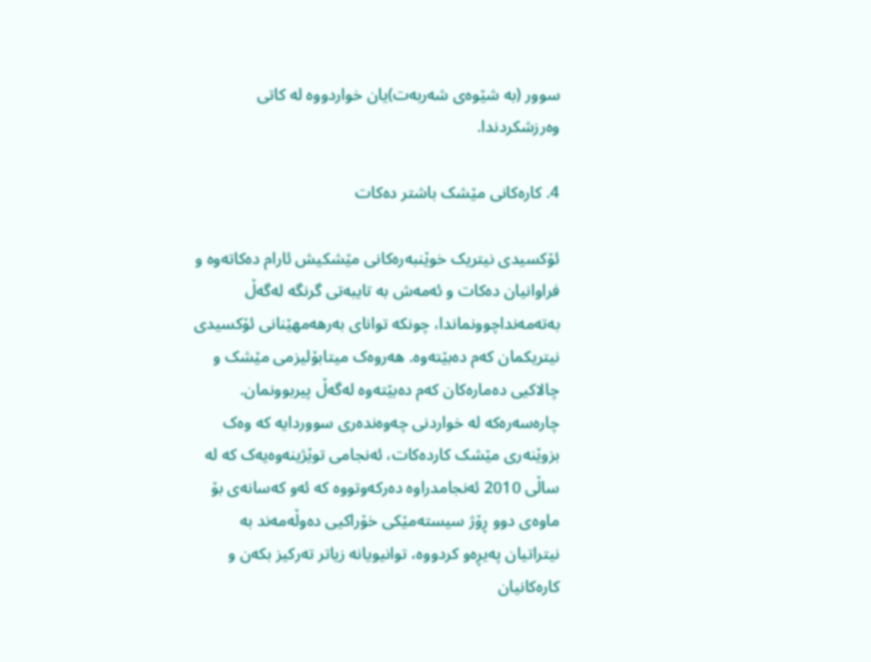سوور (بە شێوەی شەربەت)یان خواردووە لە کاتی وەرزشکردندا.

4. کارەکانی مێشک باشتر دەکات

ئۆکسیدی نیتریک خوێنبەرەکانی مێشکیش ئارام دەکاتەوە و فراوانیان دەکات و ئەمەش بە تایبەتی گرنگە لەگەڵ  بەتەمەنداچوونماندا، چونکە توانای بەرهەمهێنانی ئۆکسیدی نیتریکمان کەم دەبێتەوە. هەروەک میتابۆلیزمی مێشک و چالاکیی دەمارەکان کەم دەبێتەوە لەگەڵ پیربوونمان. چارەسەرەکە لە خواردنی چەوەندەری سووردایە کە وەک بزوێنەری مێشک کاردەکات، ئەنجامی توێژینەوەیەک کە لە ساڵی 2010 ئەنجامدراوە دەرکەوتووە کە ئەو کەسانەی بۆ ماوەی دوو ڕۆژ سیستەمێکی خۆراکیی دەوڵەمەند بە نیتراتیان پەیڕەو کردووە، توانیویانە زیاتر تەرکیز بکەن و کارەکانیان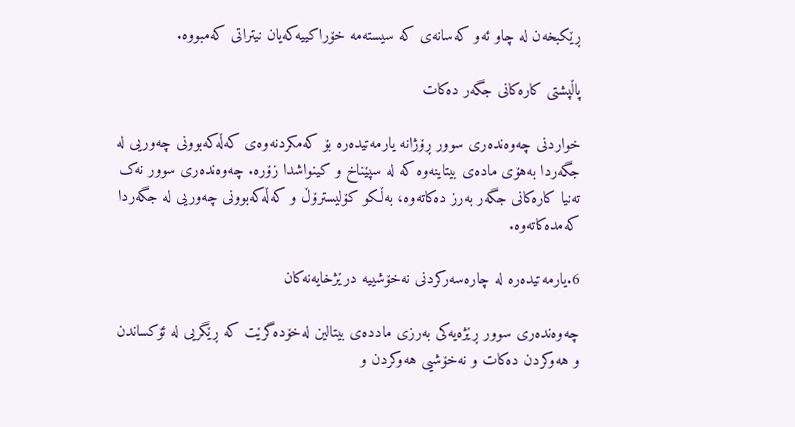ڕێکبخەن لە چاو ئەو کەسانەی کە سیستەمە خۆراکییەکەیان نیتراتی کەمبووە.

پاڵپشتی کارەکانی جگەر دەکات

خواردنی چەوەندەری سوور ڕۆژانە یارمەتیدەرە بۆ کەمکردنەوەی کەڵەکەبوونی چەوریی لە جگەردا بەهۆی مادەی بیتاینەوە کە لە سپێناخ و کینواشدا زۆرە. چەوەندەری سوور نەک تەنیا کارەکانی جگەر بەرز دەکاتەوە، بەڵکو کۆلیسترۆڵ و کەڵەکەبوونی چەوریی لە جگەردا کەمدەکاتەوە.

6.یارمەتیدەرە لە چارەسەرکردنی نەخۆشییە درێژخایەنەکان

چەوەندەری سوور ڕێژەیەکی بەرزی ماددەی بیتالین لەخۆدەگرێت کە ڕێگریی لە ئۆکساندن و هەوکردن دەکات و نەخۆشیی هەوکردن و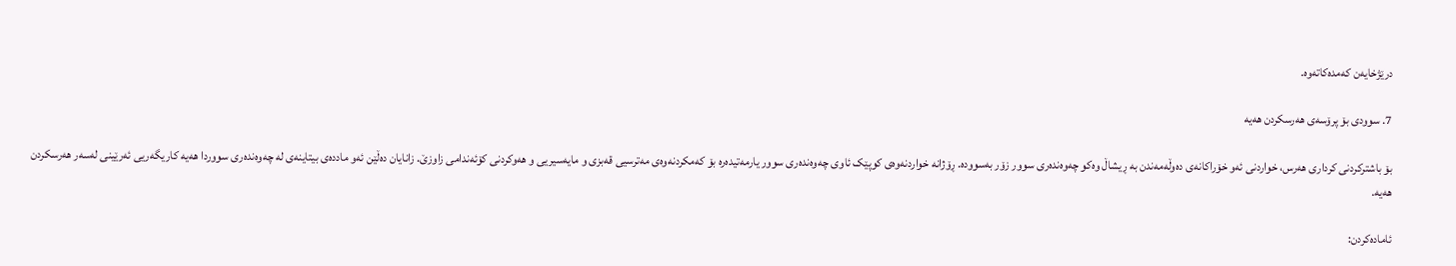درێژخایەن کەمدەکاتەوە.

7. سوودی بۆ پرۆسەی هەرسکردن هەیە

بۆ باشترکردنی کرداری هەرس، خواردنی ئەو خۆراکانەی دەوڵەمەندن بە ڕیشاڵ وەکو چەوەندەری سوور زۆر بەسوودە. ڕۆژانە خواردنەوەی کوپێک ئاوی چەوەندەری سوور یارمەتیدەرە بۆ کەمکردنەوەی مەترسیی قەبزی و مایەسیریی و هەوکردنی کۆئەندامی زاوزێ. زانایان دەڵێن ئەو ماددەی بیتاینەی لە چەوەندەری سووردا هەیە کاریگەریی ئەرێینی لەسەر هەرسکردن هەیە.

ئامادەکردن: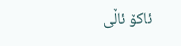ئاکۆ ئاڵی